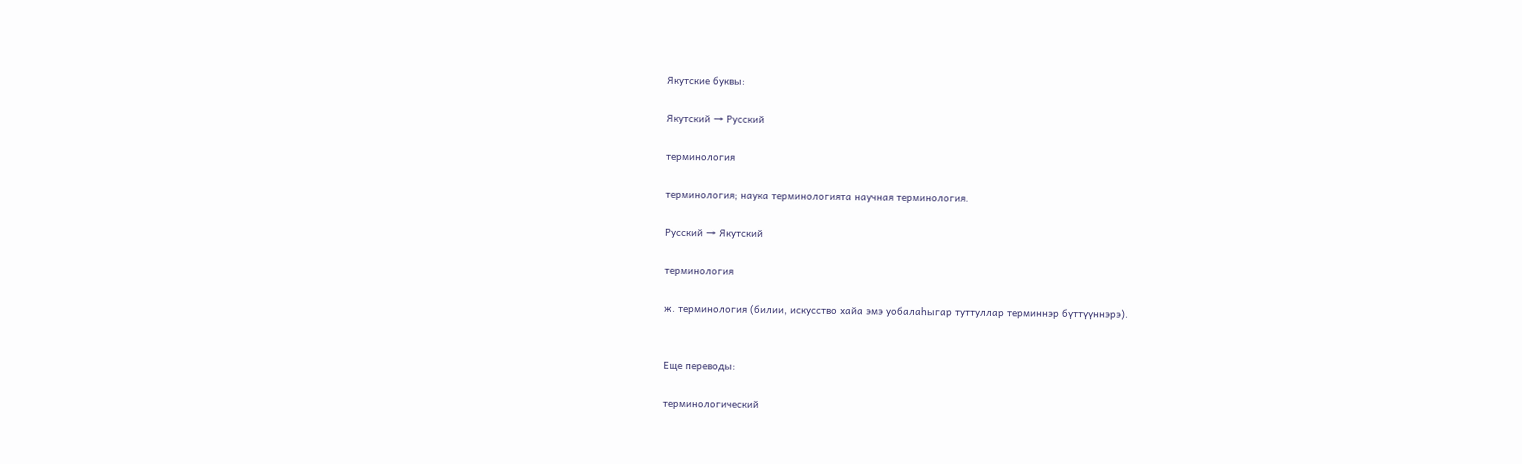Якутские буквы:

Якутский → Русский

терминология

терминология; наука терминологията научная терминология.

Русский → Якутский

терминология

ж. терминология (билии, искусство хайа эмэ уобалаһыгар туттуллар терминнэр бүттүүннэрэ).


Еще переводы:

терминологический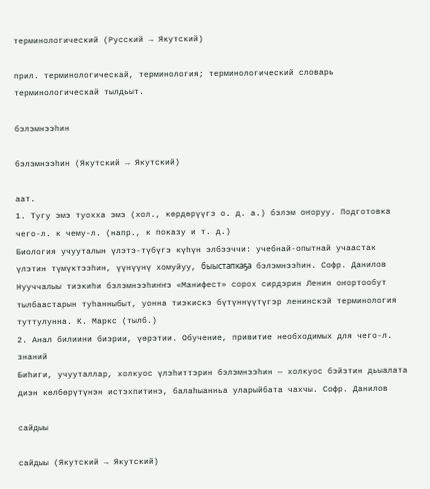терминологический (Русский → Якутский)

прил. терминологическай, терминология; терминологический словарь терминологическай тылдьыт.

бэлэмнээһин

бэлэмнээһин (Якутский → Якутский)

аат.
1. Тугу эмэ туохха эмэ (хол., көрдөрүүгэ о. д. а.) бэлэм оҥоруу. Подготовка чего-л. к чему-л. (напр., к показу и т. д.)
Биология учууталын үлэтэ-түбүгэ күһүн элбээччи: учебнай-опытнай учаастак үлэтин түмүктээһин, үүнүүнү хомуйуу, быыстапкаҕа бэлэмнээһин. Софр. Данилов
Нууччалыы тиэкиһи бэлэмнээһиҥҥэ «Манифест» сорох сирдэрин Ленин оҥортообут тылбаастарын туһанныбыт, уонна тиэкискэ бүтүннүүтүгэр ленинскэй терминология туттулунна. К. Маркс (тылб.)
2. Анал билиини биэрии, үөрэтии. Обучение, привитие необходимых для чего-л. знаний
Биһиги, учууталлар, холкуос үлэһиттэрин бэлэмнээһин — холкуос бэйэтин дьыалата диэн көлбөрүтүнэн истэхпитинэ, балаһыанньа уларыйбата чахчы. Софр. Данилов

сайдыы

сайдыы (Якутский → Якутский)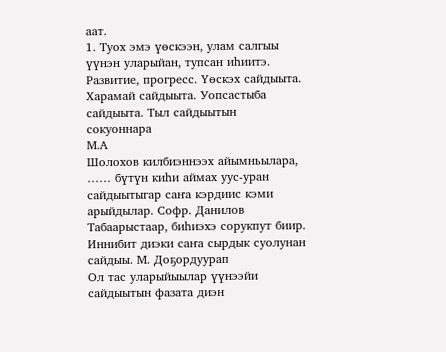аат.
1. Туох эмэ үөскээн, улам салгыы үүнэн уларыйан, тупсан иһиитэ. Развитие, прогресс. Үөскэх сайдыыта. Харамай сайдыыта. Уопсастыба сайдыыта. Тыл сайдыытын сокуоннара
М.А
Шолохов килбиэннээх айымньылара, …… бүтүн киһи аймах уус-уран сайдыытыгар саҥа кэрдиис кэми арыйдылар. Софр. Данилов
Табаарыстаар, биһиэхэ сорукпут биир. Иннибит диэки саҥа сырдык суолунан сайдыы. М. Доҕордуурап
Ол тас уларыйыылар үүнээйи сайдыытын фазата диэн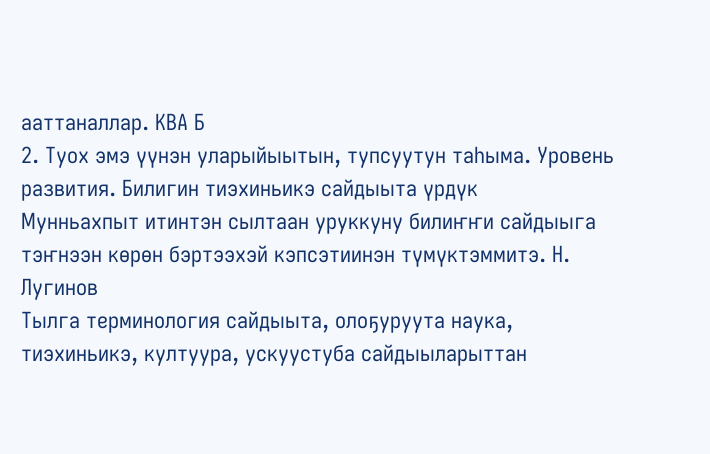ааттаналлар. КВА Б
2. Туох эмэ үүнэн уларыйыытын, тупсуутун таһыма. Уровень развития. Билигин тиэхиньикэ сайдыыта үрдүк
Мунньахпыт итинтэн сылтаан уруккуну билиҥҥи сайдыыга тэҥнээн көрөн бэртээхэй кэпсэтиинэн түмүктэммитэ. Н. Лугинов
Тылга терминология сайдыыта, олоҕуруута наука, тиэхиньикэ, култуура, ускуустуба сайдыыларыттан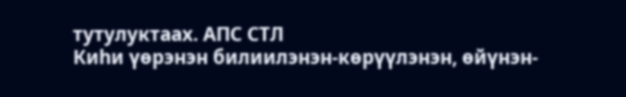тутулуктаах. АПС СТЛ
Киһи үөрэнэн билиилэнэн-көрүүлэнэн, өйүнэн-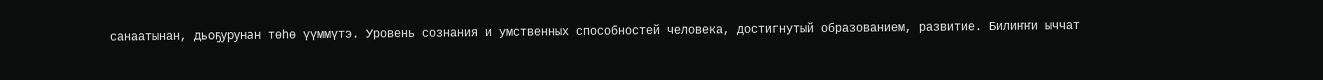санаатынан, дьоҕурунан төһө үүммүтэ. Уровень сознания и умственных способностей человека, достигнутый образованием, развитие. Билиҥҥи ыччат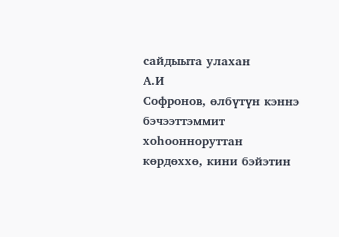сайдыыта улахан
А.И
Софронов, өлбүтүн кэннэ бэчээттэммит хоһоонноруттан көрдөххө, кини бэйэтин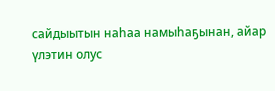сайдыытын наһаа намыһаҕынан, айар үлэтин олус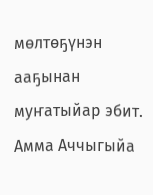мөлтөҕүнэн ааҕынан муҥатыйар эбит. Амма Аччыгыйа